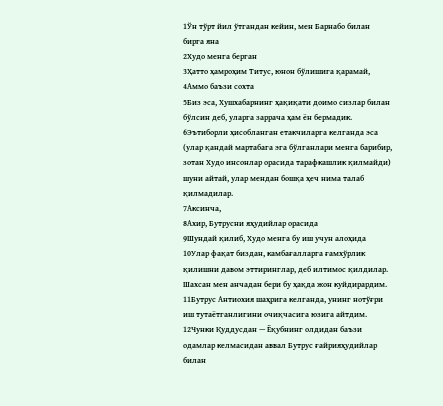1Ўн тўрт йил ўтгандан кейин, мен Барнабо билан бирга яна
2Худо менга берган
3Ҳатто ҳамроҳим Титус, юнон бўлишига қарамай,
4Аммо баъзи сохта
5Биз эса, Хушхабарнинг ҳақиқати доимо сизлар билан бўлсин деб, уларга заррача ҳам ён бермадик.
6Эътиборли ҳисобланган етакчиларга келганда эса (улар қандай мартабага эга бўлганлари менга барибир, зотан Худо инсонлар орасида тарафкашлик қилмайди) шуни айтай, улар мендан бошқа ҳеч нима талаб қилмадилар.
7Аксинча,
8Ахир, Бутрусни яҳудийлар орасида
9Шундай қилиб, Худо менга бу иш учун алоҳида
10Улар фақат биздан, камбағалларга ғамхўрлик қилишни давом эттиринглар, деб илтимос қилдилар. Шахсан мен анчадан бери бу ҳақда жон куйдирардим.
11Бутрус Антиохия шаҳрига келганда, унинг нотўғри иш тутаётганлигини очиқчасига юзига айтдим.
12Чунки Қуддусдан — Ёқубнинг олдидан баъзи одамлар келмасидан аввал Бутрус ғайрияҳудийлар билан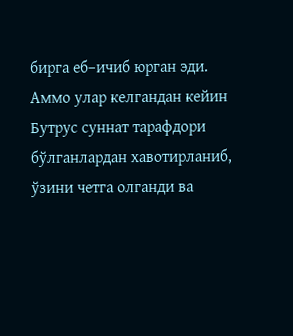бирга еб–ичиб юрган эди. Аммо улар келгандан кейин Бутрус суннат тарафдори бўлганлардан хавотирланиб, ўзини четга олганди ва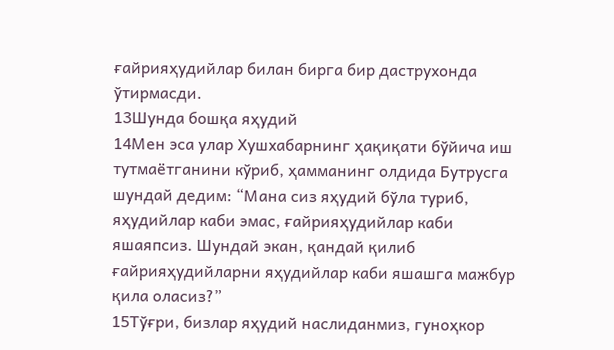ғайрияҳудийлар билан бирга бир даструхонда ўтирмасди.
13Шунда бошқа яҳудий
14Мен эса улар Хушхабарнинг ҳақиқати бўйича иш тутмаётганини кўриб, ҳамманинг олдида Бутрусга шундай дедим: “Мана сиз яҳудий бўла туриб, яҳудийлар каби эмас, ғайрияҳудийлар каби яшаяпсиз. Шундай экан, қандай қилиб ғайрияҳудийларни яҳудийлар каби яшашга мажбур қила оласиз?”
15Тўғри, бизлар яҳудий наслиданмиз, гуноҳкор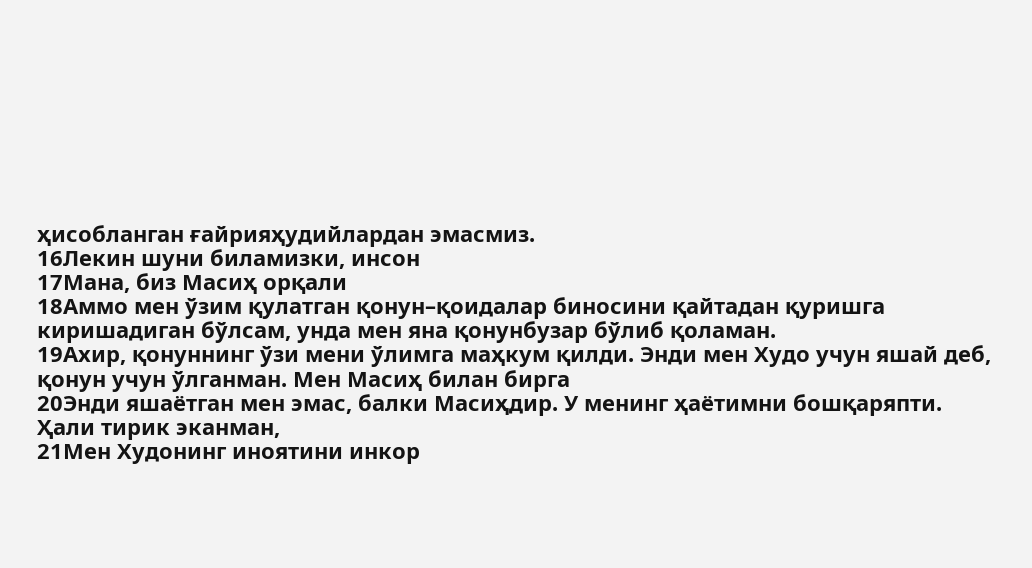ҳисобланган ғайрияҳудийлардан эмасмиз.
16Лекин шуни биламизки, инсон
17Мана, биз Масиҳ орқали
18Аммо мен ўзим қулатган қонун–қоидалар биносини қайтадан қуришга киришадиган бўлсам, унда мен яна қонунбузар бўлиб қоламан.
19Ахир, қонуннинг ўзи мени ўлимга маҳкум қилди. Энди мен Худо учун яшай деб, қонун учун ўлганман. Мен Масиҳ билан бирга
20Энди яшаётган мен эмас, балки Масиҳдир. У менинг ҳаётимни бошқаряпти. Ҳали тирик эканман,
21Мен Худонинг иноятини инкор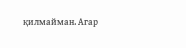қилмайман. Агар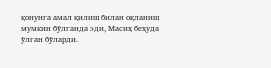қонунга амал қилиш билан оқланиш мумкин бўлганда эди, Масиҳ беҳуда ўлган бўларди.